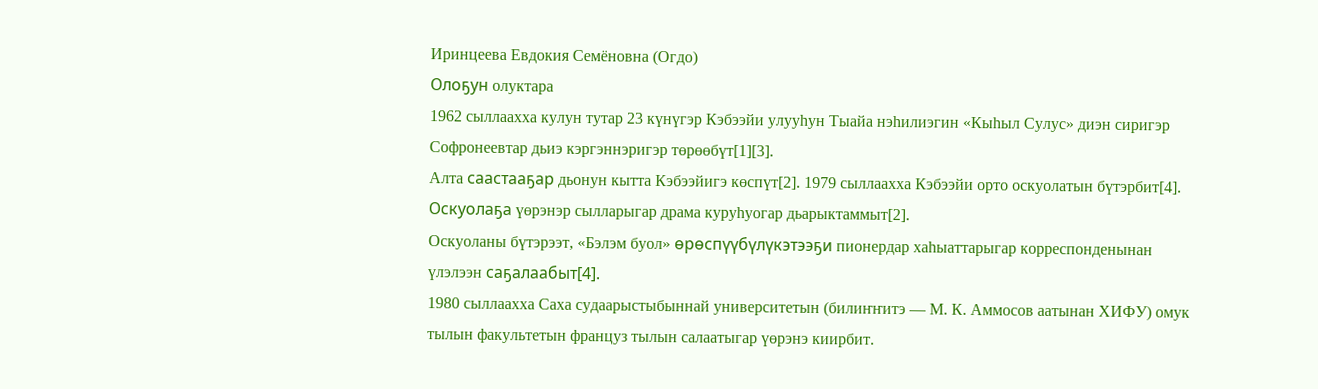Иринцеева Евдокия Семёновна (Огдо)
Олоҕун олуктара
1962 сыллаахха кулун тутар 23 күнүгэр Кэбээйи улууһун Тыайа нэһилиэгин «Кыһыл Сулус» диэн сиригэр Софронеевтар дьиэ кэргэннэригэр төрөөбүт[1][3].
Алта саастааҕар дьонун кытта Кэбээйигэ көспүт[2]. 1979 сыллаахха Кэбээйи орто оскуолатын бүтэрбит[4]. Оскуолаҕа үөрэнэр сылларыгар драма куруһуогар дьарыктаммыт[2].
Оскуоланы бүтэрээт, «Бэлэм буол» өрөспүүбүлүкэтээҕи пионердар хаһыаттарыгар корреспонденынан үлэлээн саҕалаабыт[4].
1980 сыллаахха Саха судаарыстыбыннай университетын (билиҥҥитэ — М. К. Аммосов аатынан ХИФУ) омук тылын факультетын француз тылын салаатыгар үөрэнэ киирбит.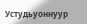Устудьуоннуур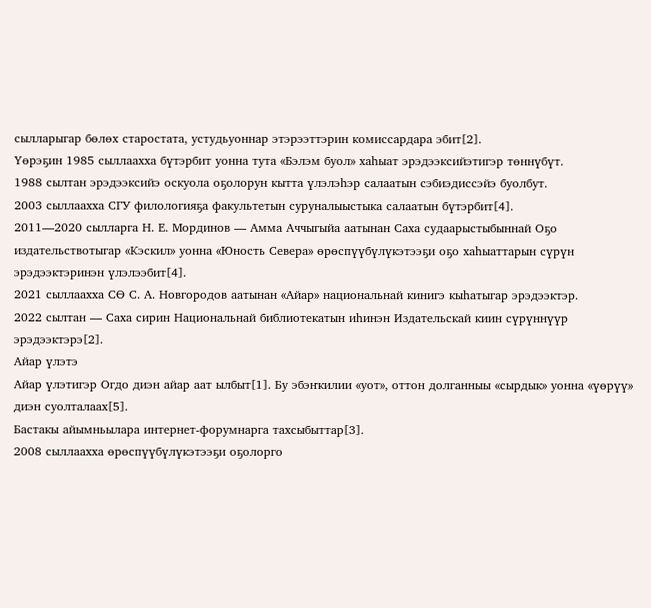сылларыгар бөлөх старостата, устудьуоннар этэрээттэрин комиссардара эбит[2].
Үөрэҕин 1985 сыллаахха бүтэрбит уонна тута «Бэлэм буол» хаһыат эрэдээксийэтигэр төннүбүт.
1988 сылтан эрэдээксийэ оскуола оҕолорун кытта үлэлэһэр салаатын сэбиэдиссэйэ буолбут.
2003 сыллаахха СГУ филологияҕа факультетын суруналыыстыка салаатын бүтэрбит[4].
2011—2020 сылларга Н. Е. Мординов — Амма Аччыгыйа аатынан Саха судаарыстыбыннай Оҕо издательствотыгар «Кэскил» уонна «Юность Севера» өрөспүүбүлүкэтээҕи оҕо хаһыаттарын сүрүн эрэдээктэринэн үлэлээбит[4].
2021 сыллаахха СӨ С. А. Новгородов аатынан «Айар» национальнай кинигэ кыһатыгар эрэдээктэр.
2022 сылтан — Саха сирин Национальнай библиотекатын иһинэн Издательскай киин сүрүннүүр эрэдээктэрэ[2].
Айар үлэтэ
Айар үлэтигэр Огдо диэн айар аат ылбыт[1]. Бу эбэҥкилии «уот», оттон долганныы «сырдык» уонна «үөрүү» диэн суолталаах[5].
Бастакы айымньылара интернет-форумнарга тахсыбыттар[3].
2008 сыллаахха өрөспүүбүлүкэтээҕи оҕолорго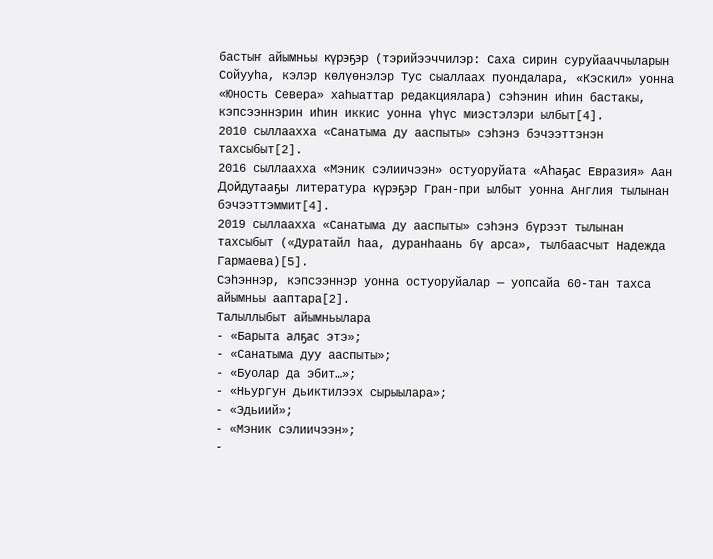бастыҥ айымньы күрэҕэр (тэрийээччилэр: Саха сирин суруйааччыларын Сойууһа, кэлэр көлүөнэлэр Тус сыаллаах пуондалара, «Кэскил» уонна «Юность Севера» хаһыаттар редакциялара) сэһэнин иһин бастакы, кэпсээннэрин иһин иккис уонна үһүс миэстэлэри ылбыт[4].
2010 сыллаахха «Санатыма ду ааспыты» сэһэнэ бэчээттэнэн тахсыбыт[2].
2016 сыллаахха «Мэник сэлиичээн» остуоруйата «Аһаҕас Евразия» Аан Дойдутааҕы литература күрэҕэр Гран-при ылбыт уонна Англия тылынан бэчээттэммит[4].
2019 сыллаахха «Санатыма ду ааспыты» сэһэнэ бүрээт тылынан тахсыбыт («Дуратайл һаа, дуранһаань бү арса», тылбаасчыт Надежда Гармаева)[5].
Сэһэннэр, кэпсээннэр уонна остуоруйалар — уопсайа 60-тан тахса айымньы ааптара[2].
Талыллыбыт айымньылара
- «Барыта алҕас этэ»;
- «Санатыма дуу ааспыты»;
- «Буолар да эбит…»;
- «Ньургун дьиктилээх сырыылара»;
- «Эдьиий»;
- «Мэник сэлиичээн»;
-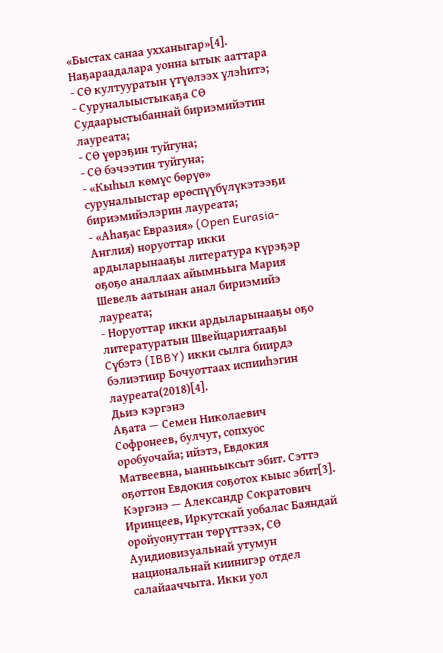«Быстах санаа ухханыгар»[4].
Наҕараадалара уонна ытык ааттара
- СӨ култууратын үтүөлээх үлэһитэ;
- Суруналыыстыкаҕа СӨ Судаарыстыбаннай бириэмийэтин лауреата;
- СӨ үөрэҕин туйгуна;
- СӨ бэчээтин туйгуна;
- «Кыһыл көмүс бөрүө» суруналыыстар өрөспүүбүлүкэтээҕи бириэмийэлэрин лауреата;
- «Аһаҕас Евразия» (Open Eurasia-Англия) норуоттар икки ардыларынааҕы литература күрэҕэр оҕоҕо аналлаах айымньыга Мария Шевель аатынан анал бириэмийэ лауреата;
- Норуоттар икки ардыларынааҕы оҕо литературатын Швейцариятааҕы Сүбэтэ (IBBY) икки сылга биирдэ бэлиэтиир Бочуоттаах испииһэгин лауреата(2018)[4].
Дьиэ кэргэнэ
Аҕата — Семен Николаевич Софронеев, булчут, сопхуос оробуочайа; ийэтэ, Евдокия Матвеевна, ыанньыксыт эбит. Сэттэ оҕоттон Евдокия соҕотох кыыс эбит[3].
Кэргэнэ — Александр Сократович Иринцеев, Иркутскай уобалас Баяндай оройуонуттан төрүттээх, СӨ Ауидиовизуальнай утумун национальнай киинигэр отдел салайааччыта. Икки уол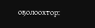оҕолоохтор: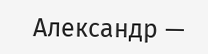Александр —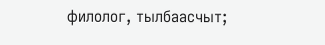филолог, тылбаасчыт;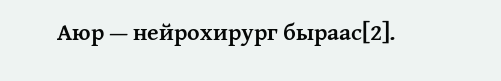Аюр — нейрохирург быраас[2].